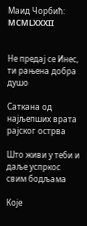Маид Чорбић: MCMLXXXII


Не предај се Инес, ти рањена добра душо

Саткана од најљепших врата рајског острва

Што живи у теби и даље успркос свим бодљама

Које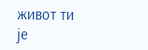живот ти је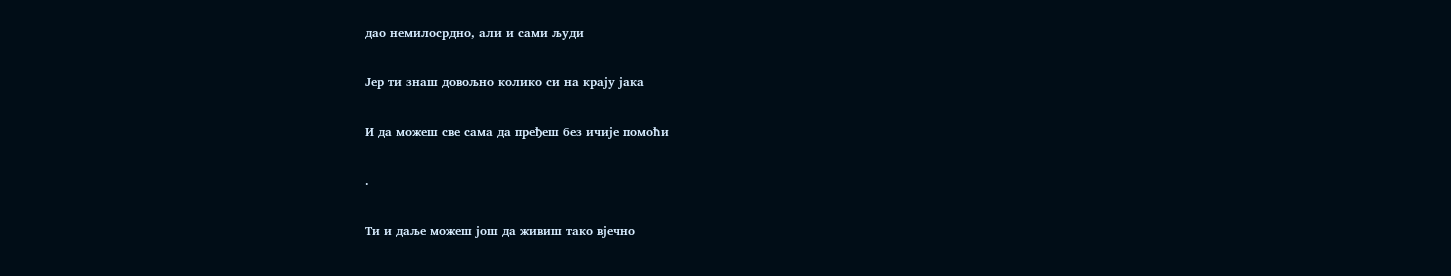дао немилосрдно, али и сами људи

Јер ти знаш довољно колико си на крају јака

И да можеш све сама да пређеш без ичије помоћи

.

Ти и даље можеш још да живиш тако вјечно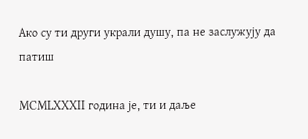Ако су ти други украли душу, па не заслужују да патиш

MCMLXXXII година је, ти и даље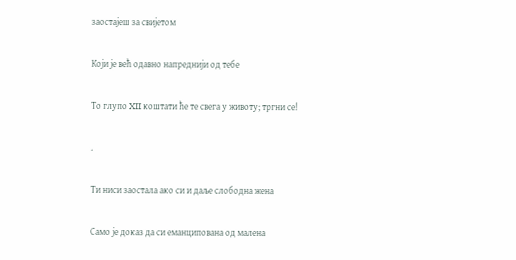заостајеш за свијетом

Који је већ одавно напреднији од тебе

То глупо XII коштати ће те свега у животу; тргни се!

.

Ти ниси заостала ако си и даље слободна жена

Само је доказ да си еманципована од малена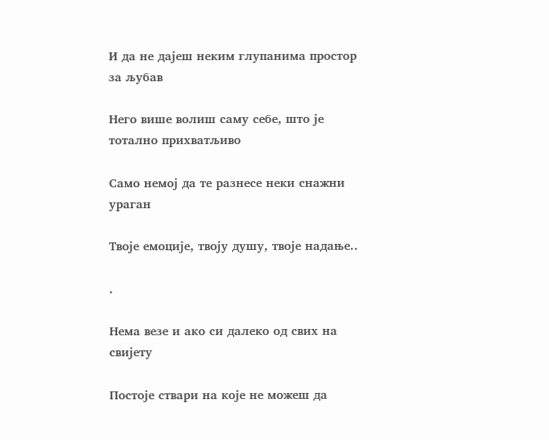И да не дајеш неким глупанима простор за љубав

Него више волиш саму себе, што је тотално прихватљиво

Само немој да те разнесе неки снажни ураган

Твоје емоције, твоју душу, твоје надање..

.

Нема везе и ако си далеко од свих на свијету

Постоје ствари на које не можеш да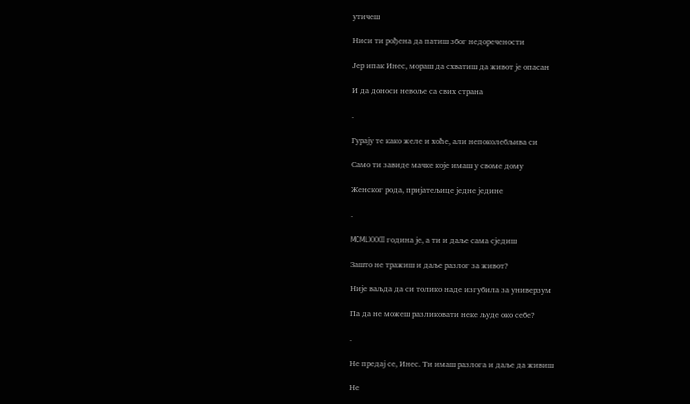утичеш

Ниси ти рођена да патиш због недоречености

Јер ипак Инес, мораш да схватиш да живот је опасан

И да доноси невоље са свих страна

.

Гурају те како желе и хоће, али непоколебљива си

Само ти завиде мачке које имаш у своме дому

Женског рода, пријатељице једне једине

.

MCMLXXXII година је, а ти и даље сама сједиш

Зашто не тражиш и даље разлог за живот?

Није ваљда да си толико наде изгубила за универзум

Па да не можеш разликовати неке људе око себе?

.

Не предај се, Инес. Ти имаш разлога и даље да живиш

Не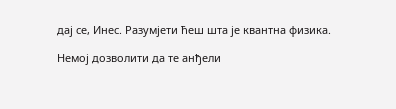дај се, Инес. Разумјети ћеш шта је квантна физика.

Немој дозволити да те анђели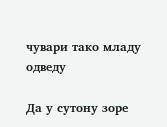чувари тако младу одведу

Да у сутону зоре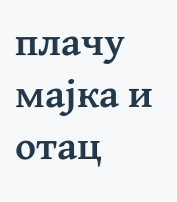плачу мајка и отац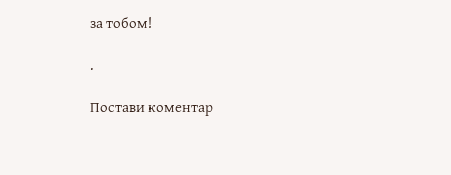за тобом!

.

Постави коментар